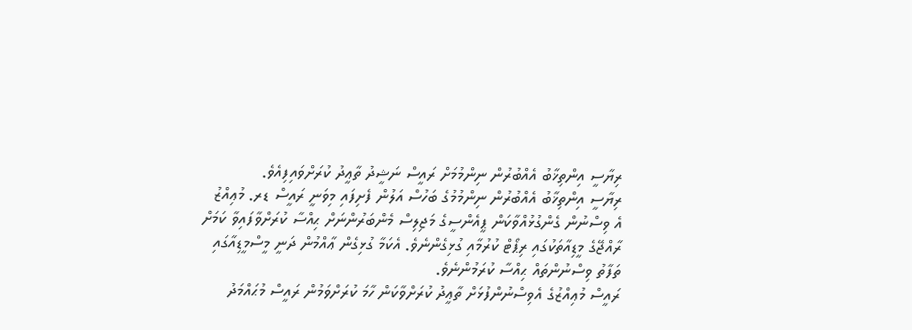ރިޔާސީ އިންތިޚާބު އެއްބުރުން ނިންމުމަށް ރައީސް ނަޝީދު ތާޢީދު ކުރަށްވައިފިއެވެ.
ރިޔާސީ އިންތިޚާބު އެއްބުރުން ނިންމުމުގެ ބަހުސް އަލުން ފެށިފައި މިވަނީ ރައީސް ޑރ. މުޢިއްޒު އެ ވިސްނުން ގެންގުޅުއްވާކަން ޕީއެންސީގެ މަޖިލިސް މެންބަރުންނަށް ޙިއްސާ ކުރަށްވާފައިވާ ކަމަށް ރާއްޖޭގެ މީޑިއާތަކުގައި ރިޕޯޓް ކުރުމާއި ގުޅިގެންނެވެ. އެކަމާ ގުޅިގެން ޢާއްމުން ދަނީ މީސްމީޑިއާގައި ތަފާތު ވިސްނުންތައް ޙިއްސާ ކުރަމުންނެވެ.
ރައީސް މުޢިއްޒުގެ އެވިސްނުންފުޅަށް ތާޢީދު ކުރަށްވާކަން ހާމަ ކުރަށްވަމުން ރައީސް މުޙައްމަދު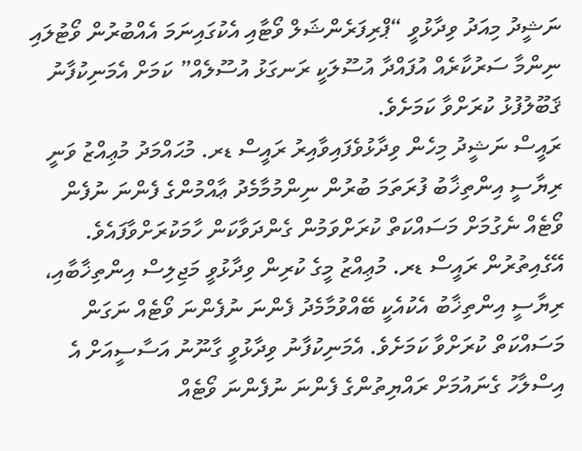ނަޝީދު މިއަދު ވިދާޅުވީ “ޕްރިފަރެންޝަލް ވޯޓާއި އެކުގައިނަމަ އެއްބުރުން ވޯޓުލައި ނިންމާ ސަރުކާރެއް އުފައްދާ އުސޫލަކީ ރަނގަޅު އުސޫލެއް” ކަމަށް އެމަނިކުފާނު ޤަބޫލުފުޅު ކުރަށްވާ ކަމަށެވެ.
ރައީސް ނަޝީދު މިހެން ވިދާޅުވެފައިވާއިރު ރައީސް ޑރ. މުޙައްމަދު މުޢިއްޒު ވަނީ ރިޔާސީ އިންތިޚާބު ފުރަތަމަ ބުރުން ނިންމުމާމެދު ޢާއްމުންގެ ފެންނަ ނުފެން ވޯޓެއް ނެގުމަށް މަސައްކަތް ކުރަށްވަމުން ގެންދަވާކަން ހާމަކުރަށްވާފައެވެ.
އޭގެއިތުރުން ރައީސް ޑރ. މުޢިއްޒު މީގެ ކުރިން ވިދާޅުވީ މަޖިލިސް އިންތިޚާބާއި، ރިޔާސީ އިންތިޚާބު އެކުއެކީ ބޭއްވުމާމެދު ފެންނަ ނުފެންނަ ވޯޓެއް ނަގަން މަސައްކަތް ކުރަށްވާ ކަމަށެވެ. އެމަނިކުފާނު ވިދާޅުވީ ގާނޫނު އަސާސީއަށް އެ އިސްލާހު ގެނައުމަށް ރައްޔިތުންގެ ފެންނަ ނުފެންނަ ވޯޓެއް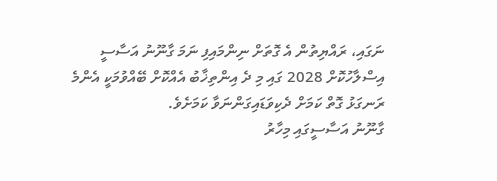ނަގައި، ރައްޔިތުން އެ ގޮތަށް ނިންމައިފި ނަމަ ގާނޫނު އަސާސީ އިސްލާހުކޮށް 2028 ގައި މި ދެ އިންތިޚާބު އެއްކޮށް ބޭއްވުމަކީ އެންމެ ރަނގަޅު ގޮތް ކަމަށް ދެކިވަޑައިގަންނަވާ ކަމަށެވެ.
ގާނޫނު އަސާސީގައި މިހާރު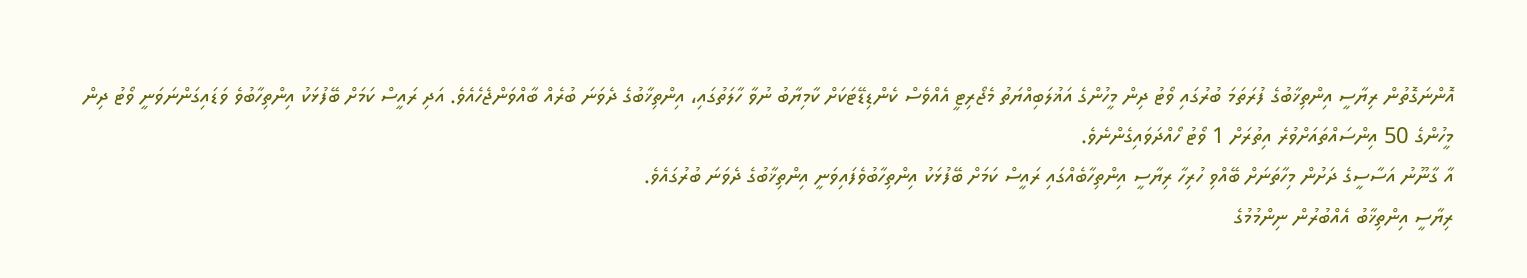އޮންނަގޮތުން ރިޔާސީ އިންތިޚާބުގެ ފުރަތަމަ ބުރުގައި ވޯޓު ދިން މީހުންގެ އަޣުލަބިއްޔަތު މެޖޯރިޓީ އެއްވެސް ކެންޑިޑޭޓަކަށް ކާމިޔާބު ނުވާ ހާލަތުގައި، އިންތިޚާބުގެ ދެވަނަ ބުރެއް ބާއްވަންޖެހެއެވެ. އަދި ރައީސް ކަމަށް ބޭފުޅަކު އިންތިހާބުވެ ވަޑައިގަންނަވަނީ ވޯޓު ދިން މީހުންގެ 50 އިންސައްތައަށްވުރެ އިތުރަށް 1 ވޯޓު ހޯއްދަވައިގެންނެވެ.
އާ ގާނޫނު އަސާސީގެ ދަށުން މިހާތަނަށް ބޭއްވި ހުރިހާ ރިޔާސީ އިންތިހާބެއްގައި ރައީސް ކަމަށް ބޭފުޅަކު އިންތިހާބުވެފައިވަނީ އިންތިޚާބުގެ ދެވަނަ ބުރުގައެވެ.
ރިޔާސީ އިންތިޚާބު އެއްބުރުން ނިންމުމުގެ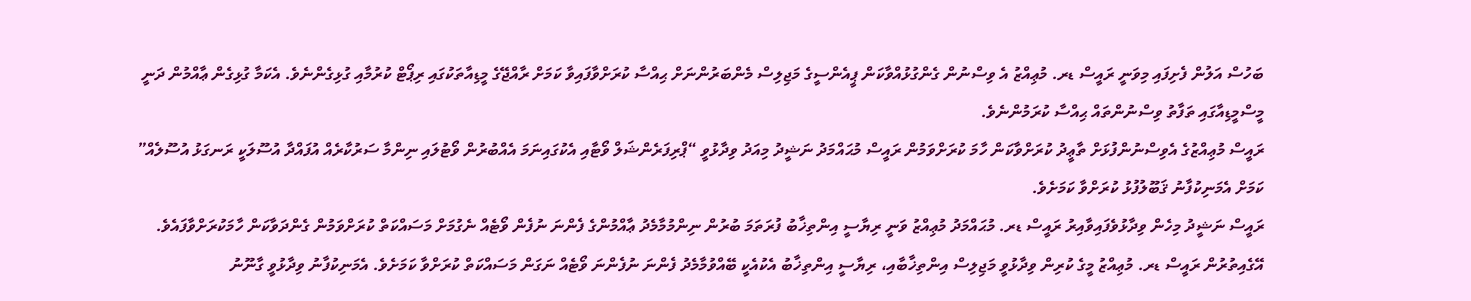ބަހުސް އަލުން ފެށިފައި މިވަނީ ރައީސް ޑރ. މުޢިއްޒު އެ ވިސްނުން ގެންގުޅުއްވާކަން ޕީއެންސީގެ މަޖިލިސް މެންބަރުންނަށް ޙިއްސާ ކުރަށްވާފައިވާ ކަމަށް ރާއްޖޭގެ މީޑިއާތަކުގައި ރިޕޯޓް ކުރުމާއި ގުޅިގެންނެވެ. އެކަމާ ގުޅިގެން ޢާއްމުން ދަނީ މީސްމީޑިއާގައި ތަފާތު ވިސްނުންތައް ޙިއްސާ ކުރަމުންނެވެ.
ރައީސް މުޢިއްޒުގެ އެވިސްނުންފުޅަށް ތާޢީދު ކުރަށްވާކަން ހާމަ ކުރަށްވަމުން ރައީސް މުޙައްމަދު ނަޝީދު މިއަދު ވިދާޅުވީ “ޕްރިފަރެންޝަލް ވޯޓާއި އެކުގައިނަމަ އެއްބުރުން ވޯޓުލައި ނިންމާ ސަރުކާރެއް އުފައްދާ އުސޫލަކީ ރަނގަޅު އުސޫލެއް” ކަމަށް އެމަނިކުފާނު ޤަބޫލުފުޅު ކުރަށްވާ ކަމަށެވެ.
ރައީސް ނަޝީދު މިހެން ވިދާޅުވެފައިވާއިރު ރައީސް ޑރ. މުޙައްމަދު މުޢިއްޒު ވަނީ ރިޔާސީ އިންތިޚާބު ފުރަތަމަ ބުރުން ނިންމުމާމެދު ޢާއްމުންގެ ފެންނަ ނުފެން ވޯޓެއް ނެގުމަށް މަސައްކަތް ކުރަށްވަމުން ގެންދަވާކަން ހާމަކުރަށްވާފައެވެ.
އޭގެއިތުރުން ރައީސް ޑރ. މުޢިއްޒު މީގެ ކުރިން ވިދާޅުވީ މަޖިލިސް އިންތިޚާބާއި، ރިޔާސީ އިންތިޚާބު އެކުއެކީ ބޭއްވުމާމެދު ފެންނަ ނުފެންނަ ވޯޓެއް ނަގަން މަސައްކަތް ކުރަށްވާ ކަމަށެވެ. އެމަނިކުފާނު ވިދާޅުވީ ގާނޫނު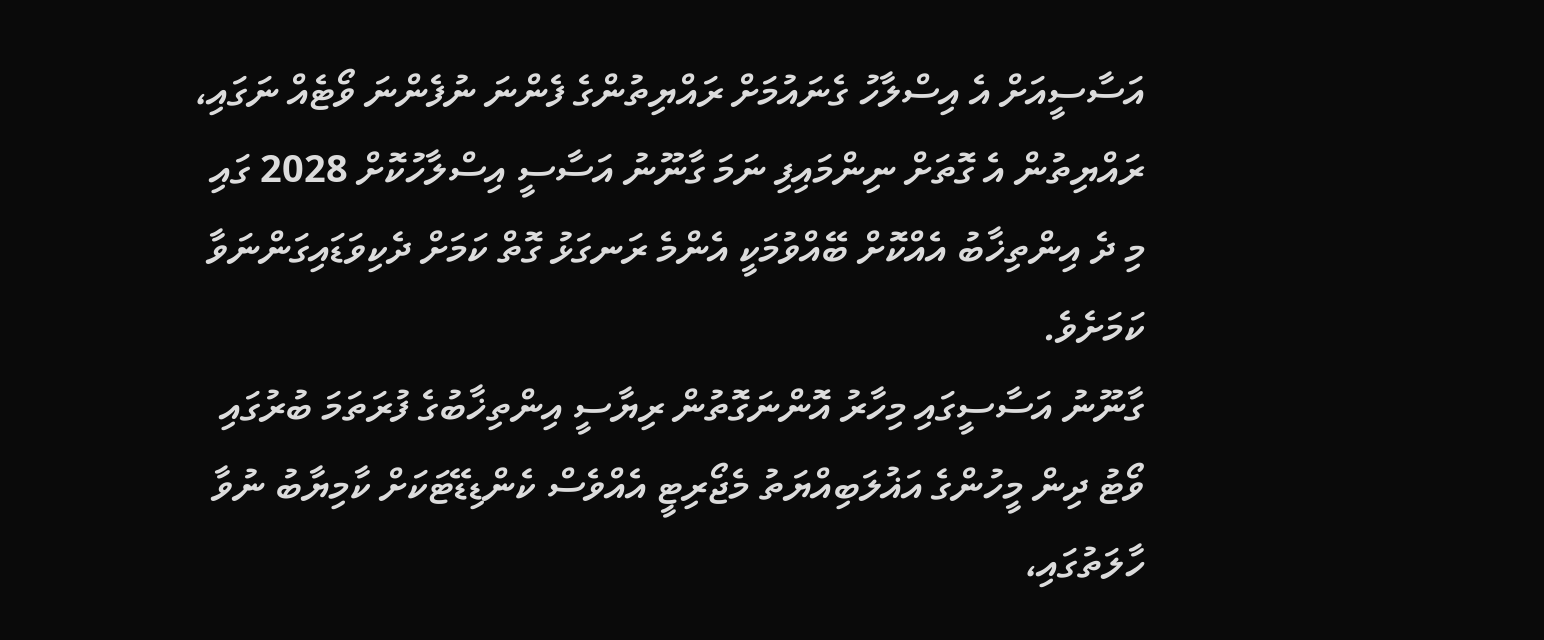އަސާސީއަށް އެ އިސްލާހު ގެނައުމަށް ރައްޔިތުންގެ ފެންނަ ނުފެންނަ ވޯޓެއް ނަގައި، ރައްޔިތުން އެ ގޮތަށް ނިންމައިފި ނަމަ ގާނޫނު އަސާސީ އިސްލާހުކޮށް 2028 ގައި މި ދެ އިންތިޚާބު އެއްކޮށް ބޭއްވުމަކީ އެންމެ ރަނގަޅު ގޮތް ކަމަށް ދެކިވަޑައިގަންނަވާ ކަމަށެވެ.
ގާނޫނު އަސާސީގައި މިހާރު އޮންނަގޮތުން ރިޔާސީ އިންތިޚާބުގެ ފުރަތަމަ ބުރުގައި ވޯޓު ދިން މީހުންގެ އަޣުލަބިއްޔަތު މެޖޯރިޓީ އެއްވެސް ކެންޑިޑޭޓަކަށް ކާމިޔާބު ނުވާ ހާލަތުގައި،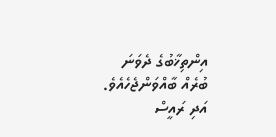އިންތިޚާބުގެ ދެވަނަ ބުރެއް ބާއްވަންޖެހެއެވެ. އަދި ރައީސް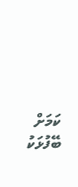ކަމަށް ބޭފުޅަކު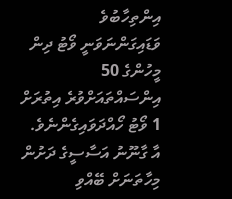އިންތިހާބުވެ ވަޑައިގަންނަވަނީ ވޯޓު ދިން މީހުންގެ 50 އިންސައްތައަށްވުރެ އިތުރަށް 1 ވޯޓު ހޯއްދަވައިގެންނެވެ.
އާ ގާނޫނު އަސާސީގެ ދަށުން މިހާތަނަށް ބޭއްވި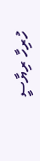ހުރިހާ ރިޔާސީ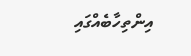އިންތިހާބެއްގައި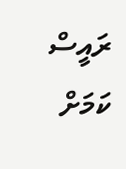ރައީސް ކަމަށް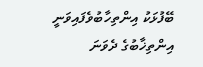ބޭފުޅަކު އިންތިހާބުވެފައިވަނީ އިންތިޚާބުގެ ދެވަނަ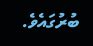ބުރުގައެވެ.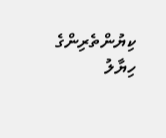ކިޔުންތެރިންގެ ހިޔާލު